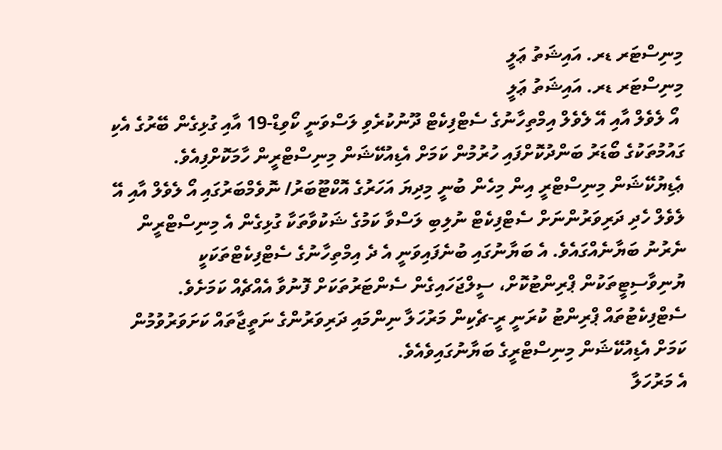މިނިސްޓަރ ޑރ. އައިޝަތު ޢަލީ
މިނިސްޓަރ ޑރ. އައިޝަތު ޢަލީ
 އޯ ލެވެލް އާއި އޭ ލެވެލް އިމްތިހާނުގެ ސެޓްފިކެޓް ދޫނުކުރެވި ލަސްވަނީ ކޯވިޑް-19 އާއި ގުޅިގެން ބޭރުގެ އެކި ގައުމުތަކުގެ ބޯޑަރު ބަންދުކޮށްފައި ހުރުމުން ކަމަށް އެޑިއުކޭޝަން މިނިސްޓްރީން ހާމަކޮށްފިއެވެ.
ޢެޑިޔުކޭޝަން މިނިސްޓްރީ އިން މިހެން ބުނީ މިދިޔަ އަހަރުގެ އޮކްޓޫބަރު/ ނޮވެމްބަރުގައި އޯ ލެވެލް އާއި އޭ ލެވެލް ހެދި ދަރިވަރުންނަށް ސެޓްފިކެޓް ނުލިބި ލަސްވާ ކަމުގެ ޝަކުވާތަކާ ގުޅިގެން އެ މިނިސްޓްރީން ނެރުނު ބަޔާނެއްގައެވެ. އެ ބަޔާނުގައި ބުނެފައިވަނީ އެ ދެ އިމްތިހާނުގެ ސެޓްފިކެޓްތަކަކީ ޔުނިވާސިޓީތަކުން ޕްރިންޓުކޮށް، ސީލްޖަހައިގެން ސެންޓަރުތަކަށް ފޮނުވާ އެއްޗެއް ކަމަށެވެ. ސެޓްފިކެޓުތައް ޕްރިންޓު ކުރަނީ ރީ-ޗެކިން މަރުހަލާ ނިންމައި ދަރިވަރުންގެ ނަތީޖާތައް ކަށަވަރުވުމުން ކަމަށް އެޑިއުކޭޝަން މިނިސްޓްރީގެ ބަޔާނުގައިވެއެވެ.
އެ މަރުހަލާ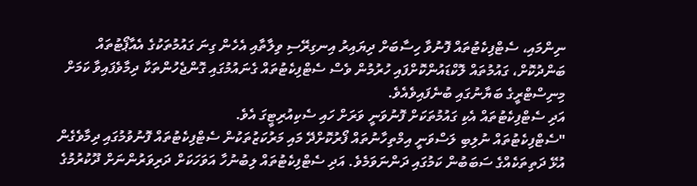ނިންމައި، ސެޓްފިކެޓުތައް ފޮނުވާ ހިސާބަށް ދިޔައިރު އިނގިރޭސި ވިލާތާއި އެހެން ގިނަ ގައުމުތަކުގެ އެއާޕޯޓުތައް ބަންދުކޮށް، ގައުމުތައް ލޮކްޑައުންކޮށްފައި ހުރުމުން ވެސް ސެޓްފިކެޓުތައް ގެނައުމުގައި ގޮންޖެހުންތަކާ ދިމާވެފައިވާ ކަމަށް މިނިސްޓްރީގެ ބަޔާނުގައި ބުނެފައިވެއެވެ.
އަދި ސެޓްފިކެޓުތައް އެކި ގައުމުތަކަށް ފޮނުވަނީ ވަރަށް ހައި ސެކިއުރިޓީގަ އެވެ.
"ސެޓްފިކެޓުތައް ނުލިބި ލަސްވަނީ އިމްތިހާނުތައް ފޯރުކޮށްދޭ މައި މަރުކަޒުތަކުން ސެޓްފިކެޓުތައް ފޮނުވުމުގައި ދިމާވެގެން އުޅޭ ދަތިތަކެއްގެ ސަބަބުން ކަމުގައި ދަންނަވަމެވެ. އަދި ސެޓްފިކެޓުތައް ލިބުނުހާ އަވަހަކަށް ދަރިވަރުންނަށް ދޫކުރުމުގެ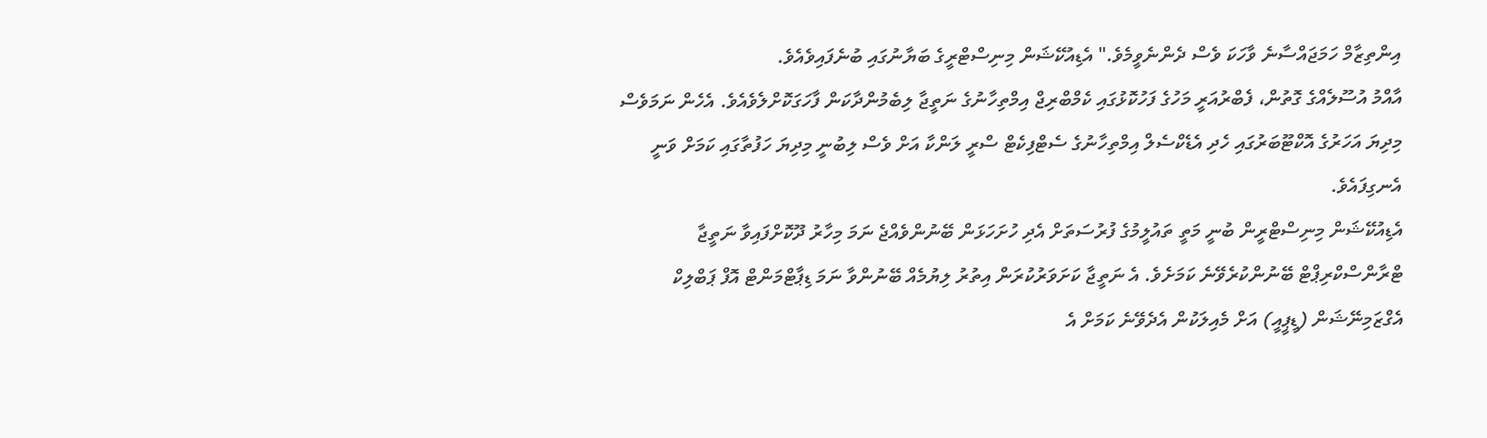އިންތިޒާމް ހަމަޖައްސާނެ ވާހަކަ ވެސް ދެންނެވީމެވެ." އެޑިއުކޭޝަން މިނިސްޓްރީގެ ބަޔާނުގައި ބުނެފައިވެއެވެ.
އާއްމު އުސޫލެއްގެ ގޮތުން، ފެބްރުއަރީ މަހުގެ ފަހުކޮޅުގައި ކެމްބްރިޖް އިމްތިހާނުގެ ނަތީޖާ ލިބެމުންދާކަން ފާހަގަކޮށްލެވެއެވެ. އެހެން ނަމަވެސް މިދިޔަ އަހަރުގެ އޮކްޓޫބަރުގައި ހެދި އެޑެކްސެލް އިމްތިހާނުގެ ސެޓްފިކެޓް ސްރީ ލަންކާ އަށް ވެސް ލިބުނީ މިދިޔަ ހަފުތާގައި ކަމަށް ވަނީ އެނގިފައެވެ.
އެޑިއުކޭޝަން މިނިސްޓްރީން ބުނީ މަތީ ތައުލީމުގެ ފުރުސަތަށް އެދި ހުށަހަޅަން ބޭނުންވެއްޖެ ނަމަ މިހާރު ދޫކޮށްފައިވާ ނަތީޖާ ޓްރާންސްކްރިޕްޓް ބޭނުންކުރެވޭނެ ކަމަށެވެ. އެ ނަތީޖާ ކަށަވަރުކުރަން އިތުރު ލިޔުމެއް ބޭނުންވާ ނަމަ ޑިޕާޓްމަންޓް އޮފް ޕަބްލިކް އެގްޒަމިނޭޝަން (ޑީޕީއީ) އަށް މެއިލަކުން އެދެވޭނެ ކަމަށް އެ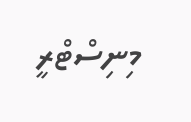މިނިސްޓްރީ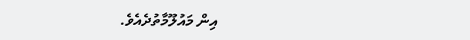އިން މައުލޫމާތުދެއެވެ.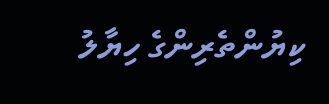ކިޔުންތެރިންގެ ހިޔާލު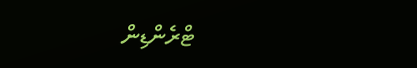ޓްރެންޑިން